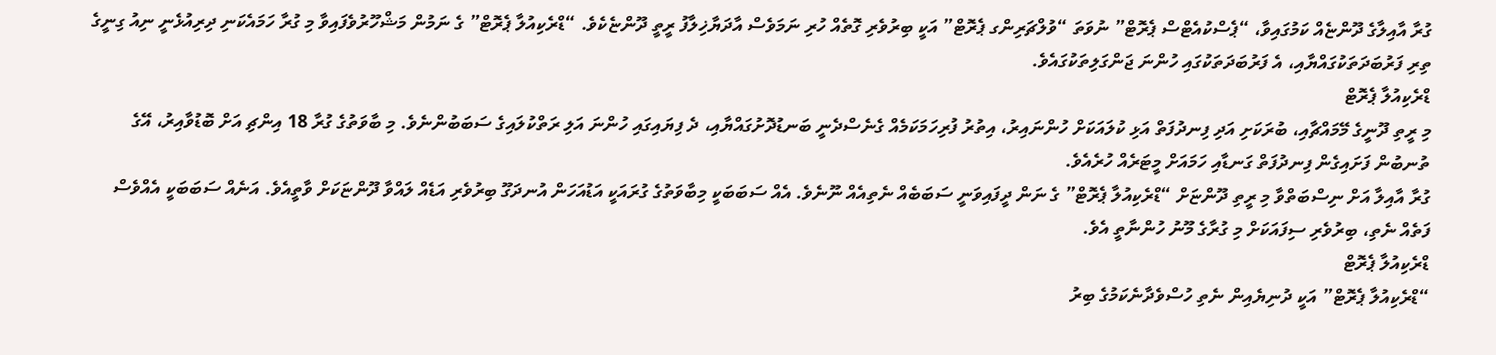ގުރާ އާއިލާގެ ދޫންޏެއް ކަމުގައިވާ، “ޕެސްކުއެޓްސް ޕެރޮޓް” ނުވަތަ “ވުލްޗަރިންގ ޕެރޮޓް” އަކީ ބިރުވެރި ގޮތެއް ހުރި ނަމަވެސް އާދަޔާޚިލާފު ރީތީ ދޫންޏެކެވެ. “ޑްރެކިއުލާ ޕެރޮޓް” ގެ ނަމުން މަޝްހޫރުވެފައިވާ މި ގުރާ ހަމައެކަނި ދިރިއުޅެނީ ނިއު ގިނީގެ ތިރި ފަރުބަދަތަކުގައްޔާއި، އެ ފަރުބަދަތަކުގައި ހުންނަ ޖަންގަލިތަކުގައެވެ.
ޑްރެކިއުލާ ޕެރޮޓް
މި ރީތި ދޫނީގެ މޭމައްޗާއި، ބުރަކަށި އަދި ފިނދުފަތް އަޅި ކުލައަކަށް ހުންނައިރު، އިތުރު ފުރިހަމަކަމެއް ގެނެސްދެނީ ބަނޑުދޮށުގައްޔާއި، ދެ ފިޔައިގައި ހުންނަ އަލި ރަތްކުލައިގެ ސަބަބުންނެވެ. މި ބާވަތުގެ ގުރާ 18 އިންޗި އަށް ބޮޑުވާއިރު، އޭގެ ތުނބުން ފަށައިގެން ފިނދުފަތް ގަނޑާއި ހަމައަށް މީޓަރެއް ހުރެއެވެ.
ގުރާ އާއިލާ އަށް ނިސްބަތްވާ މި ރީތި ދޫންޏަށް “ޑްރެކިއުލާ ޕެރޮޓް” ގެ ނަން ދީފައިވަނީ ސަބަބެއް ނެތިއެއް ނޫނެވެ. އެއް ސަބަބަކީ މިބާވަތުގެ ގުރައަކީ އަޑުއަހަން އުނދަގޫ ބިރުވެރި އަޑެއް ލައްވާ ދޫންޏަކަށް ވާތީއެވެ. އަނެއް ސަބަބަކީ އެއްވެސް ފަތެއް ނެތި، ބިރުވެރި ސިފައަކަށް މި ގުރާގެ މޫނު ހުންނާތީ އެވެ.
ޑްރެކިއުލާ ޕެރޮޓް
“ޑްރެކިއުލާ ޕެރޮޓް” އަކީ ދުނިޔެއިން ނެތި ހުސްވެދާނެކަމުގެ ބިރު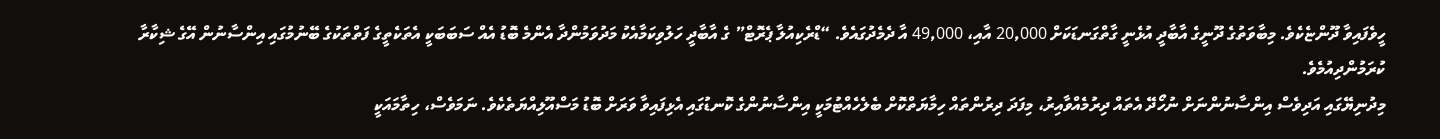ހީވެފައިވާ ދޫންޏެކެވެ. މިބާވަތުގެ ދޫނީގެ އާބާދީ އުޅެނީ ގާތްގަނޑަކަށް 20,000 އާއި، 49,000 އާ ދެމެދުގައެވެ. “ޑްރެކިއުލާ ޕެރޮޓް” ގެ އާބާދީ ހަލުވިކަމާއެކު މަދުވަމުންދާ އެންމެ ބޮޑު އެއް ސަބަބަކީ އެތަކެތީގެ ފަތްތަކުގެ ބޭނުމުގައި އިންސާނުން އޭގެ ޝިކާރާ ކުރަމުންދިއުމެވެ.
މިދުނިޔޭގައި އަދިވެސް އިންސާނުންނަށް ނުހޯދޭ އެތައް ދިރުމެއްވާއިރު، މިފަދަ ދިރުންތައް ހިމާޔަތްކޮށް ބެލެހެއްޓުމަކީ އިންސާނުންގެ ކޮނޑުގައި އެޅިފައިވާ ވަރަށް ބޮޑު މަސްއޫލިއްޔަތެކެވެ. ނަމަވެސް، ހިތާމައަކީ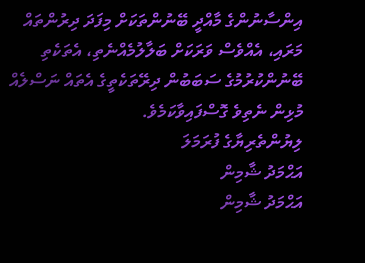އިންސާނުންގެ މާއްދީ ބޭނުންތަކަށް މިފަދަ ދިރުންތައް މަރައި، އެއްވެސް ވަރަކަށް ބަލާލުމެއްނެތި، އެތަކެތި ބޭނުންކުރުމުގެ ސަބަބުން ދިރޭތަކެތީގެ އެތައް ނަސްލެއް މުޅިން ނެތިވެ ގޮސްފައިވާކަމެވެ.
ލިޔުންތެރިޔާގެ ފުރަމަލަ
އަޙްމަދު ޝާމިން
އަޙްމަދު ޝާމިން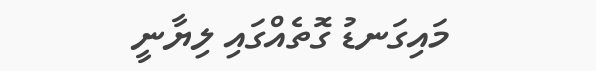މައިގަނޑު ގޮތެއްގައި ލިޔާނީ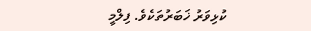ކުޅިވަރު ޚަބަރުތަކެވެ. ފިލްމީ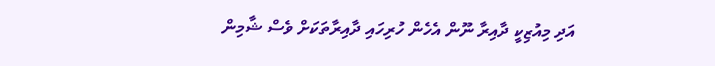އަދި މިއުޒިކީ ދާއިރާ ނޫން އެހެން ހުރިހައި ދާއިރާތަކަށް ވެސް ޝާމިން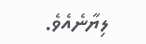ލިޔާނެއެވެ.